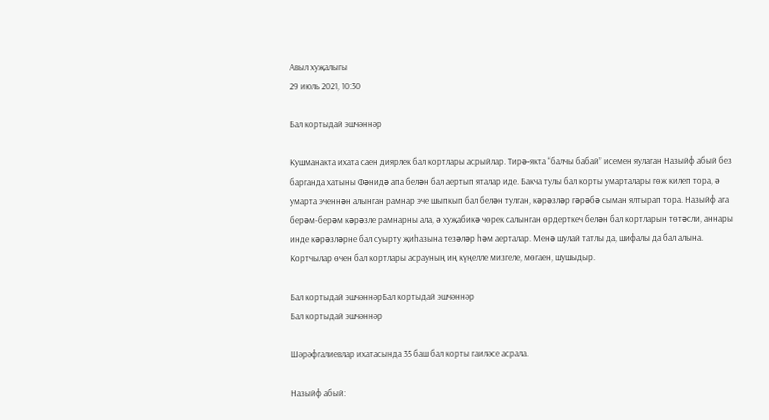Авыл хуҗалыгы
29 июль 2021, 10:30

Бал кортыдай эшчәннәр

Кушманакта ихата саен диярлек бал кортлары асрыйлар. Тирə-якта “балчы бабай” исемен яулаган Назыйф абый без барганда хатыны Фəнидə апа белəн бал аертып яталар иде. Бакча тулы бал корты умарталары гөж килеп тора, ə умарта эченнəн алынган рамнар эче шыпкып бал белəн тулган, кəрəзлəр гəрəбə сыман ялтырап тора. Назыйф ага берəм-берəм кəрəзле рамнарны ала, ə хуҗабикə чөрек салынган өрдерткеч белəн бал кортларын төтəсли, аннары инде кəрəзлəрне бал суырту җиһазына тезəлəр һəм аерталар. Менə шулай татлы да, шифалы да бал алына. Кортчылар өчен бал кортлары асрауның иң күңелле мизгеле, мөгаен, шушыдыр.

Бал кортыдай эшчәннәрБал кортыдай эшчәннәр
Бал кортыдай эшчәннәр

Шәрәфгалиевлар ихатасында 35 баш бал корты гаиләсе асрала.

Назыйф абый: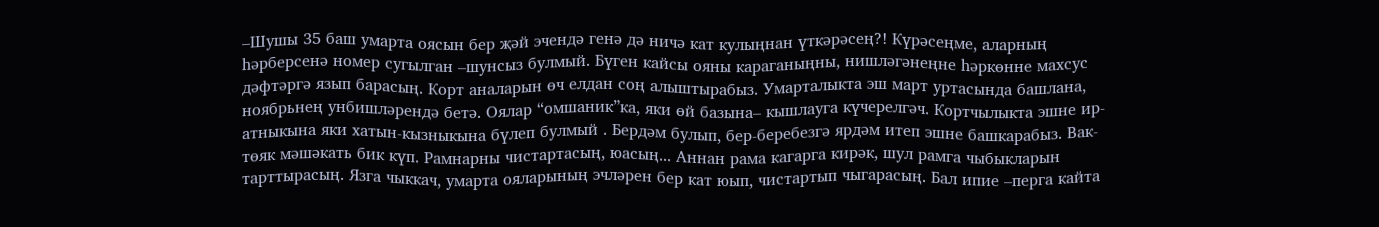–Шушы 35 баш умарта оясын бер җәй эчендә генә дә ничә кат кулыңнан үткәрәсең?! Күрәсеңме, аларның һәрберсенә номер сугылган –шунсыз булмый. Бүген кайсы ояны караганыңны, нишләгәнеңне һәркөнне махсус дәфтәргә язып барасың. Корт аналарын өч елдан соң алыштырабыз. Умарталыкта эш март уртасында башлана, ноябрьнең унбишләрендә бетә. Оялар “омшаник”ка, яки өй базына– кышлауга күчерелгәч. Кортчылыкта эшне ир-атныкына яки хатын-кызныкына бүлеп булмый . Бердәм булып, бер-беребезгә ярдәм итеп эшне башкарабыз. Вак-төяк мәшәкать бик күп. Рамнарны чистартасың, юасың... Аннан рама кагарга кирәк, шул рамга чыбыкларын тарттырасың. Язга чыккач, умарта ояларының эчләрен бер кат юып, чистартып чыгарасың. Бал ипие –перга кайта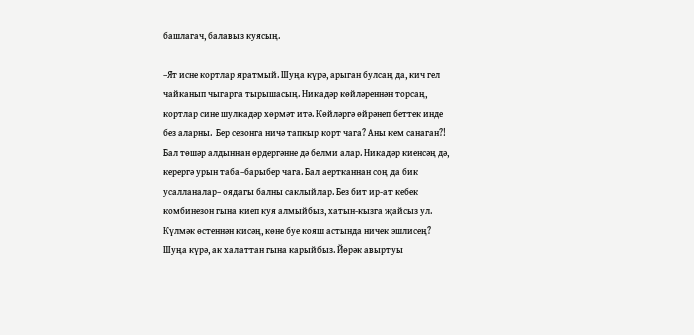башлагач, балавыз куясың.

–Ят исне кортлар яратмый. Шуңа күрә, арыган булсаң да, кич гел чайканып чыгарга тырышасың. Никадәр көйләреннән торсаң, кортлар сине шулкадәр хөрмәт итә. Көйләргә өйрәнеп беттек инде без аларны.  Бер сезонга ничә тапкыр корт чага? Аны кем санаган?! Бал төшәр алдыннан өрдергәнне дә белми алар. Никадәр киенсәң дә, керергә урын таба–барыбер чага. Бал аертканнан соң да бик усалланалар– оядагы балны саклыйлар. Без бит ир-ат кебек комбинезон гына киеп куя алмыйбыз, хатын-кызга җайсыз ул. Күлмәк өстеннән кисәң, көне буе кояш астында ничек эшлисең? Шуңа күрә, ак халаттан гына карыйбыз. Йөрәк авыртуы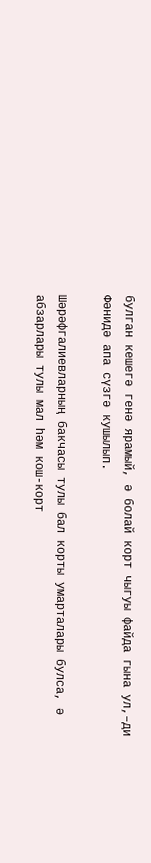булган кешегә генә ярамый, ә болай корт чыгуы файда гына ул,–ди Фәнидә апа сүзгә кушылып.

Шәрәфгалиевларның бакчасы тулы бал корты умарталары булса, ә абзарлары тулы мал һәм кош-корт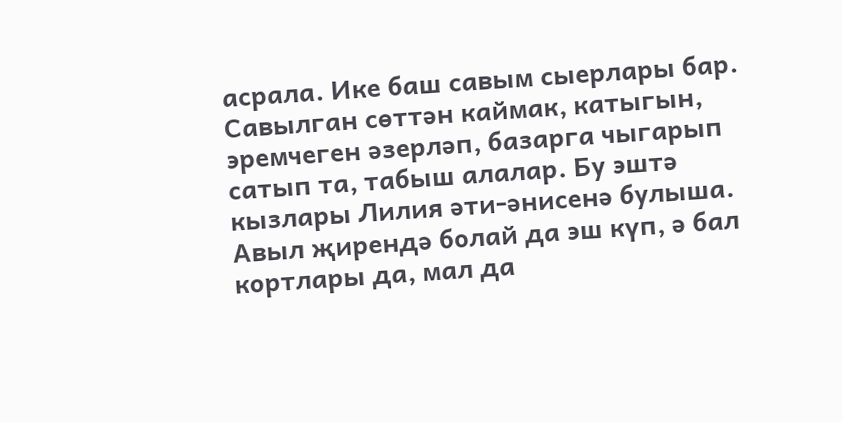асрала. Ике баш савым сыерлары бар. Савылган сөттән каймак, катыгын, эремчеген әзерләп, базарга чыгарып сатып та, табыш алалар. Бу эштә кызлары Лилия әти-әнисенә булыша. Авыл җирендә болай да эш күп, ә бал кортлары да, мал да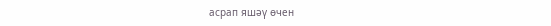асрап яшәү өчен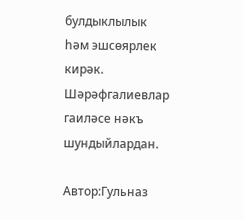булдыклылык һәм эшсөярлек кирәк. Шәрәфгалиевлар гаиләсе нәкъ шундыйлардан.

Автор:Гульназ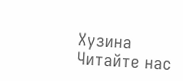Хузина
Читайте нас